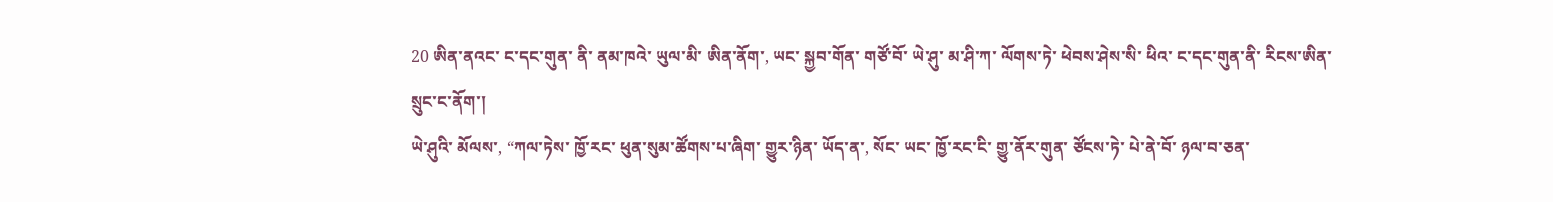20 ཨིན་ནའང་ ང་དང་གུན་ ནི་ ནམ་ཁའེ་ ཡུལ་མི་ ཨིན་ནོག་, ཡང་ སྐྱབ་གོན་ གཙོ་བོ་ ཡེ་ཤུ་ མ་ཤི་ཀ་ ལོགས་ཏེ་ ཕེབས་ཤེས་སི་ ཕིའ་ ང་དང་གུན་ནི་ རིངས་ཨིན་ སྲུང་ང་ནོག་།
ཡེ་ཤུའི་ མོལས་, “ཀལ་ཏེས་ ཁྱོ་རང་ ཕུན་སུམ་ཚོགས་པ་ཞིག་ གྱུར་ཉིན་ ཡོད་ན་, སོང་ ཡང་ ཁྱོ་རང་ངི་ གྱུ་ནོར་གུན་ ཙོངས་ཏེ་ པེ་ནེ་བོ་ ཉལ་བ་ཅན་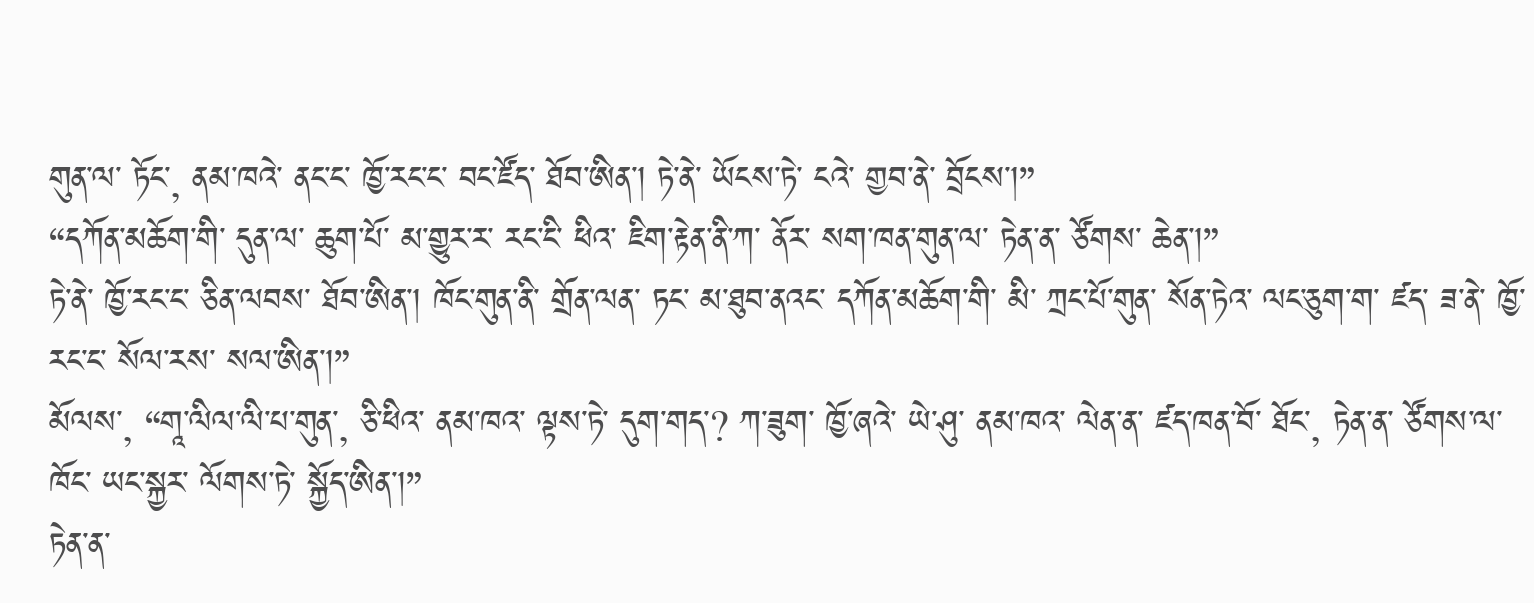གུན་ལ་ ཏོང་, ནམ་ཁའེ་ ནང་ང་ ཁྱོ་རང་ང་ བང་ཛོད་ ཐོབ་ཨིན་། ཏེ་ནེ་ ཡོངས་ཏེ་ ངའེ་ གྱབ་ནེ་ བྲོངས་།”
“དཀོན་མཆོག་གི་ དུན་ལ་ ཆུག་པོ་ མ་གྱུར་ར་ རང་ངི་ ཕིའ་ ཇིག་རྟེན་ནི་ཀ་ ནོར་ སག་ཁན་གུན་ལ་ ཏེན་ན་ ཙོགས་ ཆེན་།”
ཏེ་ནེ་ ཁྱོ་རང་ང་ ཅིན་ལབས་ ཐོབ་ཨིན་། ཁོང་གུན་ནི་ གྲོན་ལན་ ཏང་ མ་ཐུབ་ནའང་ དཀོན་མཆོག་གི་ མི་ ཀྲང་པོ་གུན་ སོན་ཏེའ་ ལང་ཅུག་ག་ ཛད་ ཟ་ནེ་ ཁྱོ་རང་ང་ སོལ་རས་ སལ་ཨིན་།”
མོལས་, “གཱ་ལིལ་ལི་པ་གུན་, ཅི་ཕིའ་ ནམ་ཁའ་ ལྟས་ཏེ་ དུག་གད་? ཀ་ཟུག་ ཁྱོ་ཞའེ་ ཡེ་ཤུ་ ནམ་ཁའ་ ལེན་ན་ ཛད་ཁན་བོ་ ཐོང་, ཏེན་ན་ ཙོགས་ལ་ ཁོང་ ཡང་སྐྱར་ ལོགས་ཏེ་ སྐྱོད་ཨིན་།”
ཏེན་ན་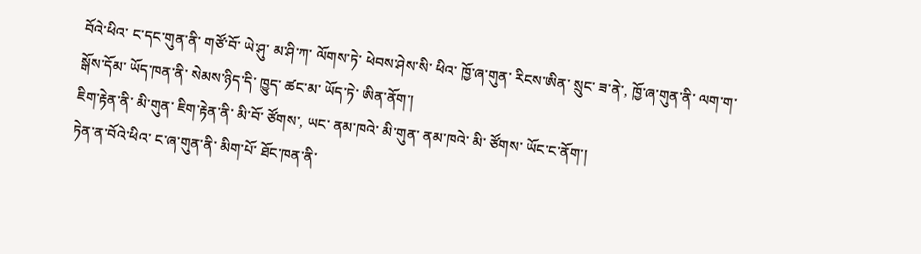བོའེ་ཕིའ་ ང་དང་གུན་ནི་ གཙོ་བོ་ ཡེ་ཤུ་ མ་ཤི་ཀ་ ལོགས་ཏེ་ ཕེབས་ཤེས་སི་ ཕིའ་ ཁྱོ་ཞ་གུན་ རིངས་ཨིན་ སྲུང་ ཟ་ནེ་, ཁྱོ་ཞ་གུན་ནི་ ལག་ག་ སྒོས་དོམ་ ཡོད་ཁན་ནི་ སེམས་ཉིད་དི་ ཁྱུད་ ཚང་མ་ ཡོད་ཏེ་ ཨིན་ནོག་།
ཇིག་རྟེན་ནི་ མི་གུན་ ཇིག་རྟེན་ནི་ མི་བོ་ ཙོགས་, ཡང་ ནམ་ཁའེ་ མི་གུན་ ནམ་ཁའེ་ མི་ ཙོགས་ ཡོང་ང་ནོག་།
ཏེན་ན་བོའེ་ཕིའ་ ང་ཞ་གུན་ནི་ མིག་པོ་ ཐོང་ཁན་ནི་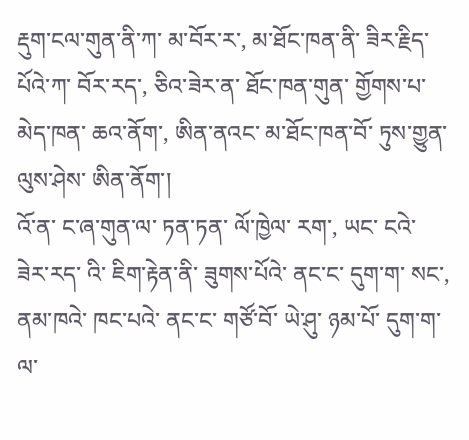རྡུག་ངལ་གུན་ནི་ཀ་ མ་བོར་ར་, མ་ཐོང་ཁན་ནི་ ཟིར་རྗིད་པོའེ་ཀ་ བོར་རད་, ཅིའ་ཟེར་ན་ ཐོང་ཁན་གུན་ གྱོགས་པ་ མེད་ཁན་ ཆའ་ནོག་, ཨིན་ནའང་ མ་ཐོང་ཁན་བོ་ ཏུས་གྱུན་ ལུས་ཤེས་ ཨིན་ནོག་།
འོ་ན་ ང་ཞ་གུན་ལ་ ཏན་ཏན་ ལོ་ཁྱེལ་ རག་, ཡང་ ངའེ་ ཟེར་རད་ འི་ ཇིག་རྟེན་ནི་ ཟུགས་པོའེ་ ནང་ང་ དུག་ག་ སང་, ནམ་ཁའེ་ ཁང་པའེ་ ནང་ང་ གཙོ་བོ་ ཡེ་ཤུ་ ཉམ་པོ་ དུག་ག་ལ་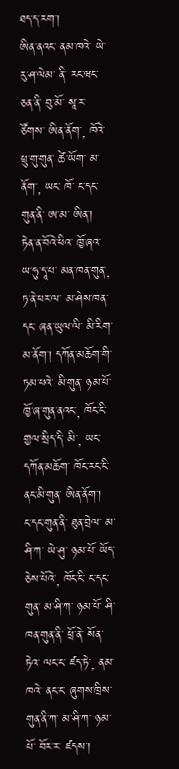ཐད་ད་རག་།
ཨིན་ནའང་ ནམ་ཁའེ་ ཡེ་རུ་ཤ་ལེམ་ ནི་ རང་ཝང་ཅན་ནི་ བུ་མོ་ སཱ་ར་ ཙོགས་ ཨིན་ནོག་, ཁོའེ་ ཕྲུ་གུ་གུན་ ཚེ་ཡོག་ མ་ནོག་, ཡང་ ཁོ་ ང་དང་གུན་ནི་ ཨ་མ་ ཨིན་།
ཏེན་ན་བོའེ་ཕིའ་ ཁྱོ་ཞའ་ ཡ་ཧུ་དཱ་པ་ མན་ཁན་གུན་, ཏ་ནེ་ཕར་ལ་ མ་ཤེས་ཁན་ དང་ ཞན་ཡུལ་ལི་ མི་རིག་ མ་ནོག་། དཀོན་མཆོག་གི་ ཏམ་པའེ་ མི་གུན་ ཉམ་པོ་ ཁྱོ་ཞ་གུན་ནའང་, ཁོང་ངི་ གྱལ་སྲིད་དི་ མི་, ཡང་ དཀོན་མཆོག་ ཁོང་རང་ངི་ ནང་མི་གུན་ ཨིན་ནོག་།
ང་དང་གུན་ནི་ ཐུན་བྲེལ་ མ་ཤི་ཀ་ ཡེ་ཤུ་ ཉམ་པོ་ ཡོད་ཅེས་པོའེ་, ཁོང་ངི་ ང་དང་གུན་ མ་ཤི་ཀ་ ཉམ་པོ་ ཤི་ཁན་གུན་ནི་ ཕྲོ་ནེ་ སོན་ཏེའ་ ལང་ང་ ཛད་ཏེ་, ནམ་ཁའེ་ ནང་ང་ ཞུགས་ཁྲིས་གུན་ནི་ཀ་ མ་ཤི་ཀ་ ཉམ་པོ་ བོར་ར་ ཛདས་།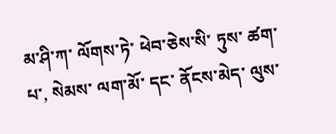མ་ཤི་ཀ་ ལོགས་ཏེ་ ཕེབ་ཅེས་སི་ ཏུས་ ཚག་པ་, སེམས་ ལག་མོ་ དང་ ནོངས་མེད་ ལུས་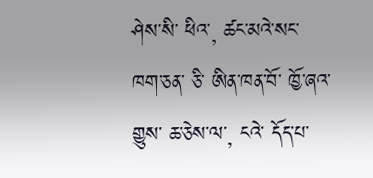ཤེས་སི་ ཕིའ་, ཚང་མའེ་སང་ ཁག་ཅན་ ཅི་ ཨིན་ཁན་བོ་ ཁྱོ་ཞའ་ གྱུས་ ཆ་ཅེས་ལ་, ངའེ་ དོད་པ་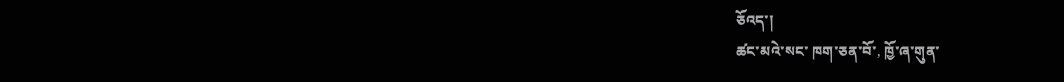ཅོའད་།
ཚང་མའེ་སང་ ཁག་ཅན་བོ་, ཁྱོ་ཞ་གུན་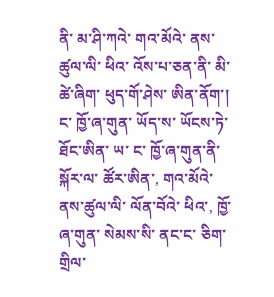ནི་ མ་ཤི་ཀའེ་ གའ་མོའེ་ ནས་ཚུལ་ལི་ ཕིའ་ འོས་པ་ཅན་ནི་ མི་ཚེ་ཞིག་ ཕུད་གོ་ཤེས་ ཨིན་ནོག་། ང་ ཁྱོ་ཞ་གུན་ ཡོད་ས་ ཡོངས་ཏེ་ ཐོང་ཨིན་ ཡ་ ང་ ཁྱོ་ཞ་གུན་ནི་ སྐོར་ལ་ ཚོར་ཨིན་, གའ་མོའེ་ ནས་ཚུལ་ལི་ ལོན་བོའེ་ ཕིའ་, ཁྱོ་ཞ་གུན་ སེམས་སི་ ནང་ང་ ཅིག་གྲིལ་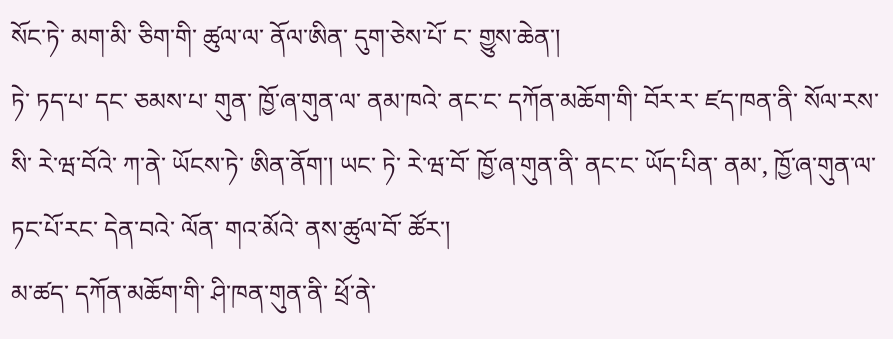སོང་ཏེ་ མག་མི་ ཅིག་གི་ ཚུལ་ལ་ ནོལ་ཨིན་ དུག་ཅེས་པོ་ ང་ གྱུས་ཆེན་།
ཏེ་ ཏད་པ་ དང་ ཅམས་པ་ གུན་ ཁྱོ་ཞ་གུན་ལ་ ནམ་ཁའེ་ ནང་ང་ དཀོན་མཆོག་གི་ བོར་ར་ ཛད་ཁན་ནི་ སོལ་རས་སི་ རེ་ཝ་བོའེ་ ཀ་ནེ་ ཡོངས་ཏེ་ ཨིན་ནོག་། ཡང་ ཏེ་ རེ་ཝ་བོ་ ཁྱོ་ཞ་གུན་ནི་ ནང་ང་ ཡོད་པིན་ ནམ་, ཁྱོ་ཞ་གུན་ལ་ ཏང་པོ་རང་ དེན་བའེ་ ལོན་ གའ་མོའེ་ ནས་ཚུལ་བོ་ ཚོར་།
མ་ཚད་ དཀོན་མཆོག་གི་ ཤི་ཁན་གུན་ནི་ ཕྲོ་ནེ་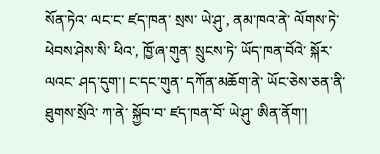སོན་ཏེའ་ ལང་ང་ ཛད་ཁན་ སྲས་ ཡེ་ཤུ་, ནམ་ཁའ་ནེ་ ལོགས་ཏེ་ ཕེབས་ཤེས་སི་ ཕིའ་, ཁྱོ་ཞ་གུན་ སྲུངས་ཏེ་ ཡོད་ཁན་བོའེ་ སྐོར་ལའང་ ཤད་དུག་། ང་དང་གུན་ དཀོན་མཆོག་ནེ་ ཡོང་ཅེས་ཅན་ནི་ ཐུགས་སྲོའེ་ ཀ་ནེ་ སྐྱོབ་བ་ ཛད་ཁན་བོ་ ཡེ་ཤུ་ ཨིན་ནོག་།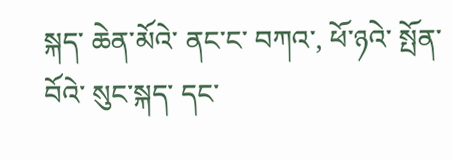སྐད་ ཆེན་མོའེ་ ནང་ང་ བཀའ་, ཕོ་ཉའེ་ སྤོན་བོའེ་ སུང་སྐད་ དང་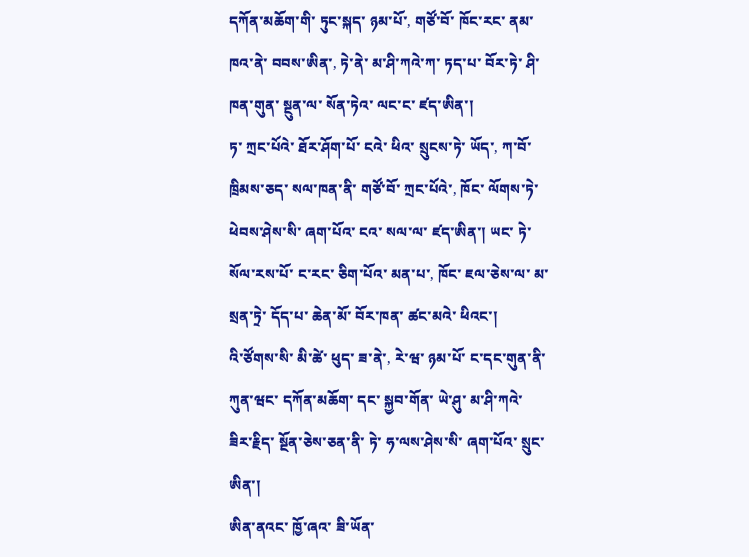དཀོན་མཆོག་གི་ ཏུང་སྐད་ ཉམ་པོ་, གཙོ་བོ་ ཁོང་རང་ ནམ་ཁའ་ནེ་ བབས་ཨིན་, ཏེ་ནེ་ མ་ཤི་ཀའེ་ཀ་ ཏད་པ་ བོར་ཏེ་ ཤི་ཁན་གུན་ སྔུན་ལ་ སོན་ཏེའ་ ལང་ང་ ཛད་ཨིན་།
ཏ་ ཀྲང་པོའེ་ ཐོར་ཤོག་པོ་ ངའེ་ ཕིའ་ སྲུངས་ཏེ་ ཡོད་, ཀ་བོ་ ཁྲིམས་ཅད་ སལ་ཁན་ནི་ གཙོ་བོ་ ཀྲང་པོའེ་, ཁོང་ ལོགས་ཏེ་ ཕེབས་ཤེས་སི་ ཞག་པོའ་ ངའ་ སལ་ལ་ ཛད་ཨིན་། ཡང་ ཏེ་ སོལ་རས་པོ་ ང་རང་ ཅིག་པོའ་ མན་པ་, ཁོང་ ཇལ་ཅེས་ལ་ མ་སྲན་ཏྲེ་ དོད་པ་ ཆེན་མོ་ བོར་ཁན་ ཚང་མའེ་ ཕིའང་།
འི་ཙོགས་སི་ མི་ཚེ་ ཕུད་ ཟ་ནེ་, རེ་ཝ་ ཉམ་པོ་ ང་དང་གུན་ནི་ ཀུན་ཝང་ དཀོན་མཆོག་ དང་ སྐྱབ་གོན་ ཡེ་ཤུ་ མ་ཤི་ཀའེ་ ཟིར་རྗིད་ སྔོན་ཅེས་ཅན་ནི་ ཏེ་ ཧ་ལས་ཤེས་སི་ ཞག་པོའ་ སྲུང་ཨིན་།
ཨིན་ནའང་ ཁྱོ་ཞའ་ ཟི་ཡོན་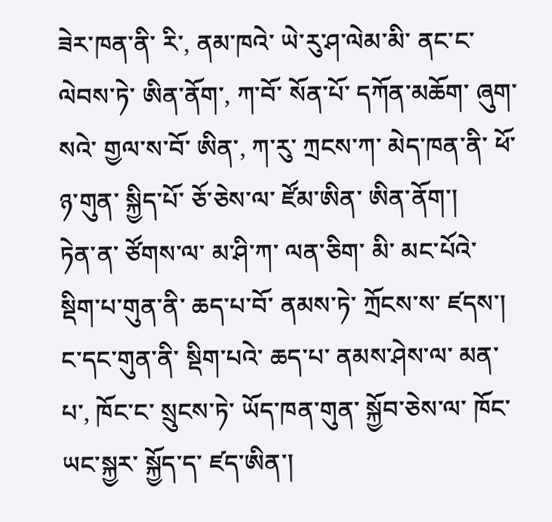ཟེར་ཁན་ནི་ རི་, ནམ་ཁའེ་ ཡེ་རུ་ཤ་ལེམ་མི་ ནང་ང་ ལེབས་ཏེ་ ཨིན་ནོག་, ཀ་བོ་ སོན་པོ་ དཀོན་མཆོག་ ཞུག་སའེ་ གྱལ་ས་བོ་ ཨིན་, ཀ་རུ་ ཀྲངས་ཀ་ མེད་ཁན་ནི་ ཕོ་ཉ་གུན་ སྐྱིད་པོ་ ཅོ་ཅེས་ལ་ ཛོམ་ཨིན་ ཨིན་ནོག་།
ཏེན་ན་ ཙོགས་ལ་ མ་ཤི་ཀ་ ལན་ཅིག་ མི་ མང་པོའེ་ སྡིག་པ་གུན་ནི་ ཆད་པ་བོ་ ནམས་ཏེ་ ཀྲོངས་ས་ ཛདས་། ང་དང་གུན་ནི་ སྡིག་པའེ་ ཆད་པ་ ནམས་ཤེས་ལ་ མན་པ་, ཁོང་ང་ སྲུངས་ཏེ་ ཡོད་ཁན་གུན་ སྐྱོབ་ཅེས་ལ་ ཁོང་ ཡང་སྐྱར་ སྐྱོད་ད་ ཛད་ཨིན་།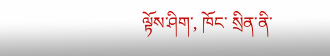ལྟོས་ཤིག་, ཁོང་ སྲིན་ནི་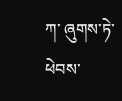ཀ་ ཞུགས་ཏེ་ ཕེབས་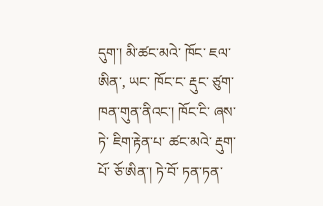དུག་། མི་ཚང་མའེ་ ཁོང་ ཇལ་ཨིན་, ཡང་ ཁོང་ང་ རྡུང་ ཙུག་ཁན་གུན་ནིའང་། ཁོང་ངི་ ཞས་ཏེ་ ཇིག་རྟེན་པ་ ཚང་མའེ་ རྡུག་པོ་ ཅོ་ཨིན་། ཏེ་བོ་ ཏན་ཏན་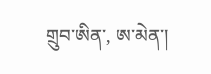གྲུབ་ཨིན་, ཨ་མེན་།